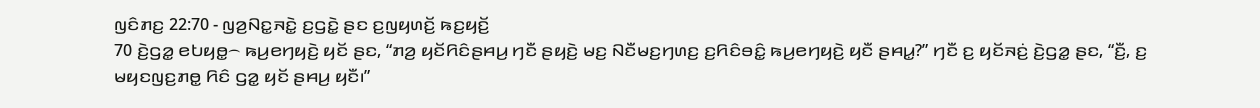ꤜꤢꤨꤊꤢ꤬ 22:70 - ꤜꤤ꤬ꤡꤢ꤭ꤏꤢꤧ꤭ ꤢ꤬ꤞꤢꤧ꤭ ꤔꤢ ꤢ꤬ꤜꤟꤛꤢꤩ꤬ ꤒꤢ꤬ꤟꤢꤩ꤬
70 ꤢꤧ꤬ꤞꤤ꤭ ꤕꤝꤟꤥ꤭꤮ ꤒꤣ꤬ꤕꤚꤟꤢꤧ꤬ ꤟꤢꤩ ꤔꤢ, “ꤊꤤ꤬ ꤟꤢꤩꤖꤢꤨꤔꤌꤣ꤬ ꤚꤢꤪ ꤔꤟꤢꤧ꤬ ꤗꤢ꤬ ꤡꤢꤪꤗꤢ꤬ꤚꤛꤢ꤬ ꤢ꤬ꤖꤢꤨꤋꤢꤨ꤭ ꤒꤣ꤬ꤕꤚꤟꤢꤧ꤬ ꤟꤢꤪ ꤔꤌꤣ꤭?” ꤚꤢꤪ ꤢ꤬ ꤟꤢꤩꤏꤢꤦ꤬ ꤢꤧ꤬ꤞꤤ꤭ ꤔꤢ, “ꤢꤪ꤬, ꤢ꤬ ꤗꤟꤢꤜꤢ꤬ꤊꤥ꤭ ꤖꤢꤨ ꤞꤤ꤭ ꤟꤢꤩ ꤔꤌꤣ꤬ ꤟꤢꤪ꤯”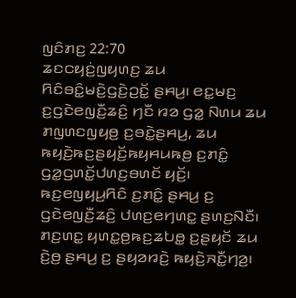ꤜꤢꤨꤊꤢ꤬ 22:70
ꤘꤢꤍꤟꤢꤦ꤬ꤜꤟꤛꤢ꤬ ꤘꤣ ꤖꤢꤨꤋꤢꤨ꤭ꤗꤢꤧ꤬ꤞꤢꤧ꤬ꤑꤢꤩ꤭ ꤔꤌꤣ꤬꤯ ꤕꤢ꤭ꤗꤢ꤬ ꤢ꤬ꤞꤢꤧꤕꤜꤢꤪ꤬ꤘꤢꤨ꤬ ꤚꤢꤪ ꤙꤤ ꤞꤤ꤭ ꤡꤛꤣ ꤘꤣ ꤊꤜꤛꤢꤜꤟꤥ꤬ ꤢ꤬ꤋꤢꤧ꤭ꤔꤌꤣ꤬, ꤘꤣ ꤒꤟꤢꤧ꤬ꤒꤢ꤬ꤔꤟꤢꤩ꤬ꤒꤟꤌꤣꤒꤥ꤬ ꤢ꤬ꤊꤢꤨ꤭ ꤞꤤ꤭ꤞꤛꤢꤩ꤭ꤓꤛꤢ꤬ꤋꤛꤢꤩ ꤟꤢꤩ꤬꤯ ꤒꤢ꤬ꤕꤜꤟꤣ꤬ꤖꤢꤨ ꤢ꤬ꤊꤢꤨ꤭ ꤔꤌꤣ꤬ ꤢ꤬ ꤞꤢꤧꤕꤜꤢꤪ꤬ꤘꤢꤨ꤬ ꤓꤛꤢ꤬ꤕꤚꤛꤢ꤭ ꤔꤛꤢ꤬ꤡꤢꤪ꤯ ꤊꤢ꤬ꤛꤢ꤭ ꤟꤛꤢ꤭ꤥ꤬ꤒꤢ꤬ꤘꤝꤥ꤭ ꤢ꤬ꤔꤟꤢꤩ ꤘꤣ ꤢꤧ꤬ꤥ꤬ ꤔꤌꤣ꤬ ꤢ꤬ ꤔꤟꤤꤙꤢꤧ꤬ ꤒꤟꤢꤧ꤬ꤏꤢꤪ꤭ꤚꤤ꤬꤯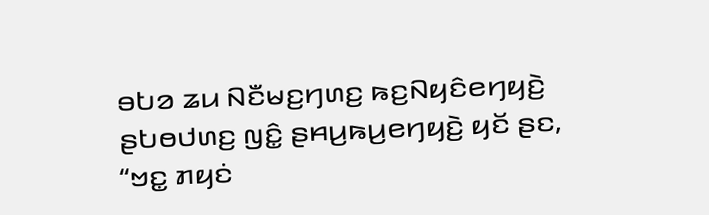ꤋꤝꤤ ꤘꤣ ꤡꤢꤪꤗꤢ꤬ꤚꤛꤢ꤬ ꤒꤢ꤬ꤡꤟꤢꤨꤕꤚꤟꤢꤧ꤬ ꤔꤝꤥꤓꤛꤢ꤬ ꤜꤢꤨ꤭ ꤔꤌꤣ꤬ꤒꤣ꤬ꤕꤚꤟꤢꤧ꤬ ꤟꤢꤩ ꤔꤢ, “ꤠꤢ꤭ ꤊꤟꤢꤦ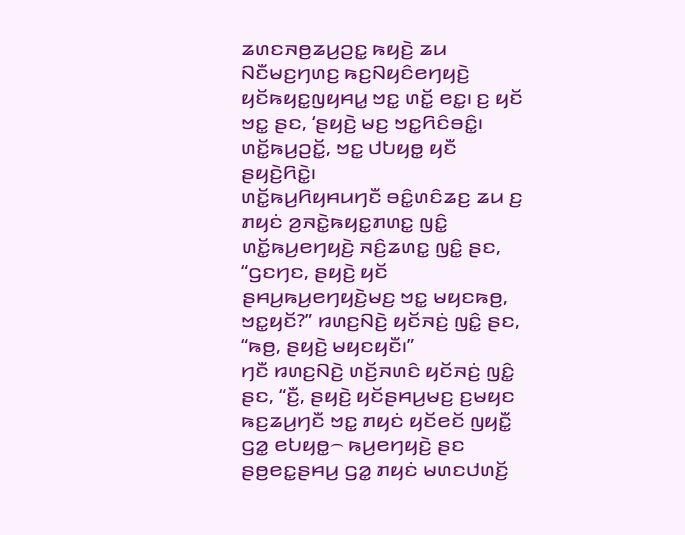ꤘꤛꤢꤏꤥ꤬ꤘꤣ꤬ꤑꤢ꤭ ꤒꤟꤢꤧ꤬ ꤘꤣ ꤡꤢꤪꤗꤢ꤬ꤚꤛꤢ꤬ ꤒꤢ꤬ꤡꤟꤢꤨꤕꤚꤟꤢꤧ꤬ ꤟꤢꤩꤒꤟꤢ꤭ꤜꤟꤌꤣ꤭ ꤠꤢ꤭ ꤛꤢꤩ꤭ ꤕꤢ꤭꤯ ꤢ꤬ ꤟꤢꤩ ꤠꤢ꤭ ꤔꤢ, ‘ꤔꤟꤢꤧ꤬ ꤗꤢ꤬ ꤠꤢ꤭ꤖꤢꤨꤋꤢꤨ꤭꤯ ꤛꤢꤩ꤭ꤒꤣ꤬ꤑꤢꤩ꤭, ꤠꤢ꤭ ꤓꤝꤟꤥ꤭ ꤟꤢꤪ ꤔꤟꤢꤧ꤬ꤖꤢꤧ꤭꤯
ꤛꤢꤩ꤭ꤒꤣ꤬ꤖꤟꤌꤣꤚꤢꤪ ꤋꤢꤨ꤭ꤛꤢꤨꤘꤢ꤬ ꤘꤣ ꤢ꤬ ꤊꤟꤢꤦ ꤤ꤬ꤏꤢꤧ꤭ꤒꤟꤢ꤭ꤊꤛꤢ꤭ ꤜꤢꤨ꤭ ꤛꤢꤩ꤭ꤒꤣ꤬ꤕꤚꤟꤢꤧ꤬ ꤏꤢꤨ꤬ꤘꤛꤢ꤭ ꤜꤢꤨ꤭ ꤔꤢ, “ꤞꤢꤚꤢ, ꤔꤟꤢꤧ꤬ ꤟꤢꤩ ꤔꤌꤣ꤬ꤒꤣ꤬ꤕꤚꤟꤢꤧ꤬ꤗꤢ꤬ ꤠꤢ꤭ ꤗꤟꤢꤒꤥ꤬, ꤠꤢ꤭ꤟꤢꤩ?” ꤙꤛꤢ꤬ꤡꤢꤧ꤬ ꤟꤢꤩꤏꤢꤦ꤬ ꤜꤢꤨ꤭ ꤔꤢ, “ꤒꤥ꤬, ꤔꤟꤢꤧ꤬ ꤗꤟꤢꤟꤢꤪ꤯”
ꤚꤢꤪ ꤙꤛꤢ꤬ꤡꤢꤧ꤬ ꤛꤢꤩ꤬ꤏꤛꤢꤨ ꤟꤢꤩꤏꤢꤦ꤬ ꤜꤢꤨ꤭ ꤔꤢ, “ꤢꤪ꤬, ꤔꤟꤢꤧ꤬ ꤟꤢꤩꤔꤌꤣ꤬ꤗꤢ꤬ ꤢ꤬ꤗꤟꤢ ꤒꤢ꤬ꤘꤣ꤬ꤚꤢꤪ ꤠꤢ꤭ ꤊꤟꤢꤦ ꤟꤢꤩꤕꤢꤩ ꤜꤟꤢꤪ꤭ ꤞꤤ꤭ ꤕꤝꤟꤥ꤭꤮ ꤒꤣ꤬ꤕꤚꤟꤢꤧ꤬ ꤔꤢ ꤔꤥ꤬ꤕꤢ꤭ꤔꤌꤣ꤬ ꤞꤤ꤭ ꤊꤟꤢꤦ ꤗꤛꤢꤓꤛꤢꤩ꤬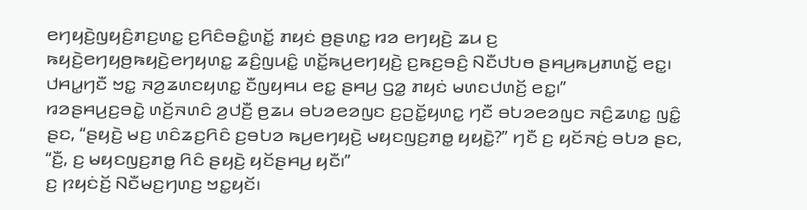ꤕꤚꤟꤢꤧ꤬ꤜꤟꤢꤨ꤬ꤊꤢ꤬ꤛꤢ꤭ ꤢ꤬ꤖꤢꤨꤋꤢꤨ꤭ꤛꤢꤩ꤭ ꤊꤟꤢꤦ ꤥ꤬ꤔꤛꤢ꤭ ꤙꤤ ꤕꤚꤟꤢꤧ꤬ ꤘꤣ ꤢ꤬ ꤒꤟꤢꤧ꤬ꤕꤚꤟꤥ꤬ꤒꤟꤢꤧ꤬ꤕꤚꤟꤛꤢ꤭ ꤘꤢꤨ꤬ꤜꤣꤢꤨ꤭ ꤛꤢꤩ꤭ꤒꤣ꤬ꤕꤚꤟꤢꤧ꤬ ꤢ꤬ꤒꤢ꤬ꤋꤢꤨ꤬ ꤡꤢꤪꤓꤝꤥ ꤔꤌꤣ꤬ꤒꤣ꤬ꤊꤛꤢꤩ꤭ ꤕꤢ꤭꤯ ꤓꤌꤣ꤭ꤚꤢꤪ ꤠꤢ꤭ ꤏꤤ꤬ꤘꤛꤢꤟꤛꤢ꤭ ꤢꤪꤜꤟꤌꤣ ꤕꤢ꤭ ꤔꤌꤣ꤬ ꤞꤤ꤭ ꤊꤟꤢꤦ ꤗꤛꤢꤓꤛꤢꤩ꤬ ꤕꤢ꤭꤯”
ꤙꤤꤔꤌꤣ꤬ꤢ꤬ꤋꤢꤧ꤭ ꤛꤢꤩ꤬ꤏꤛꤢꤨ ꤤ꤬ꤓꤢꤪ꤬ ꤥ꤬ꤘꤣ ꤋꤝꤤꤕꤤꤜꤢ ꤢ꤬ꤑꤢꤩ꤭ꤟꤛꤢ꤭ ꤚꤢꤪ ꤋꤝꤤꤕꤤꤜꤢ ꤏꤢꤨ꤬ꤘꤛꤢ꤭ ꤜꤢꤨ꤭ ꤔꤢ, “ꤔꤟꤢꤧ꤬ ꤗꤢ꤬ ꤛꤢꤨꤘꤢ꤬ꤖꤢꤨ ꤢ꤬ꤋꤝꤤ ꤒꤣ꤬ꤕꤚꤟꤢꤧ꤬ ꤗꤟꤢꤜꤢ꤬ꤊꤥ꤭ ꤟꤟꤢꤧ꤭?” ꤚꤢꤪ ꤢ꤬ ꤟꤢꤩꤏꤢꤦ꤬ ꤋꤝꤤ ꤔꤢ, “ꤢꤪ꤬, ꤢ꤬ ꤗꤟꤢꤜꤢ꤬ꤊꤥ꤭ ꤖꤢꤨ ꤔꤟꤢꤧ꤬ ꤟꤢꤩꤔꤌꤣ꤬ ꤟꤢꤪ꤯”
ꤢ꤬ ꤐꤟꤢꤦꤢꤩ꤬ ꤡꤢꤪꤗꤢ꤬ꤚꤛꤢ꤬ ꤠꤢ꤭ꤟꤢꤩ꤯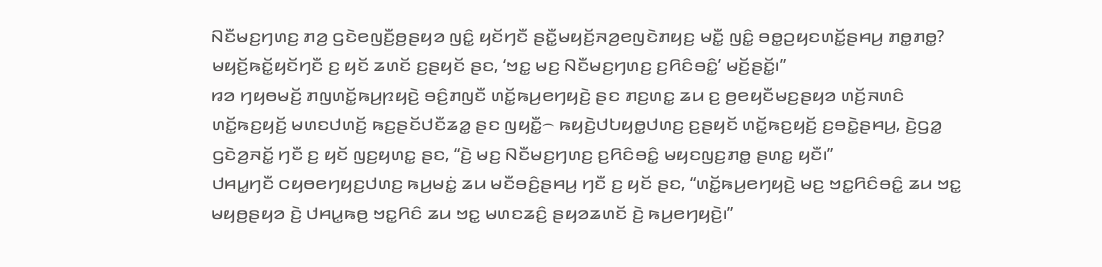ꤡꤢꤪꤗꤢ꤬ꤚꤛꤢ꤬ ꤊꤤ꤬ ꤞꤢꤧꤕꤜꤢꤪ꤬ꤥ꤬ꤔꤟꤤ ꤜꤢꤨ꤭ ꤟꤢꤩꤚꤢꤪ ꤔꤢꤪ꤭ꤗꤟꤢꤩ꤬ꤏꤤ꤬ꤕꤜꤢꤧꤊꤟꤢ꤬ ꤗꤢꤪ꤭ ꤜꤢꤨ꤭ ꤋꤥ꤭ꤑꤟꤢꤛꤢꤩ꤭ꤔꤌꤣ꤬ ꤊꤥ꤭ꤊꤥ꤭? ꤗꤟꤢꤩ꤬ꤒꤢꤩ꤭ꤟꤢꤩꤚꤢꤪ ꤢ꤬ ꤟꤢꤩ ꤘꤛꤢꤩ ꤢ꤬ꤔꤟꤢꤩ ꤔꤢ, ‘ꤠꤢ꤭ ꤗꤢ꤬ ꤡꤢꤪꤗꤢ꤬ꤚꤛꤢ꤬ ꤢ꤬ꤖꤢꤨꤋꤢꤨ꤭’ ꤗꤢꤩ꤬ꤔꤢꤩ꤭꤯”
ꤙꤤ ꤚꤟꤥꤗꤢꤩ꤬ ꤊꤜꤛꤢꤩ꤭ꤒꤣ꤬ꤐꤟꤢꤧ꤬ ꤋꤢꤨ꤬ꤊꤜꤢꤪ ꤛꤢꤩ꤭ꤒꤣ꤬ꤕꤚꤟꤢꤧ꤬ ꤔꤢ ꤊꤢ꤬ꤛꤢ꤭ ꤘꤣ ꤢ꤬ ꤥ꤬ꤕꤟꤢꤪꤗꤢ꤬ꤔꤟꤤ ꤛꤢꤩ꤬ꤏꤛꤢꤨ ꤛꤢꤩ꤭ꤒꤢ꤬ꤟꤢꤩ꤬ ꤗꤛꤢꤓꤛꤢꤩ꤬ ꤒꤢ꤬ꤔꤢꤩꤓꤢꤪꤘꤤ꤭ ꤔꤢ ꤜꤟꤢꤪ꤭꤮ ꤒꤟꤢꤧ꤬ꤓꤝꤟꤥ꤭ꤓꤛꤢ꤬ ꤢ꤬ꤔꤟꤢꤩ ꤛꤢꤩ꤭ꤒꤢ꤬ꤟꤢꤩ꤬ ꤢ꤬ꤋꤢꤧ꤭ꤔꤌꤣ꤬, ꤢꤧ꤬ꤞꤤ꤭ ꤞꤢꤧꤤ꤬ꤏꤢꤩ꤭ ꤚꤢꤪ ꤢ꤬ ꤟꤢꤩ ꤜꤢ꤬ꤟꤛꤢ꤭ ꤔꤢ, “ꤢꤧ꤬ ꤗꤢ꤬ ꤡꤢꤪꤗꤢ꤬ꤚꤛꤢ꤬ ꤢ꤬ꤖꤢꤨꤋꤢꤨ꤭ ꤗꤟꤢꤜꤢ꤬ꤊꤥ꤭ ꤔꤛꤢ꤭ ꤟꤢꤪ꤯”
ꤓꤌꤣ꤭ꤚꤢꤪ ꤍꤟꤥꤕꤚꤟꤢ꤬ꤓꤛꤢ꤬ ꤒꤣ꤬ꤗꤢꤦ꤭ ꤘꤣ ꤗꤢꤪꤋꤢꤨ꤬ꤔꤌꤣ꤬ ꤚꤢꤪ ꤢ꤬ ꤟꤢꤩ ꤔꤢ, “ꤛꤢꤩ꤭ꤒꤣ꤬ꤕꤚꤟꤢꤧ꤬ ꤗꤢ꤬ ꤠꤢ꤭ꤖꤢꤨꤋꤢꤨ꤭ ꤘꤣ ꤠꤢ꤭ ꤗꤟꤥ꤬ꤔꤟꤤ ꤢꤧ꤬ ꤓꤌꤣ꤭ꤒꤥ꤬ ꤠꤢ꤭ꤖꤢꤨ ꤘꤣ ꤠꤢ꤭ ꤗꤛꤢꤘꤢꤨ꤬ ꤔꤟꤤꤘꤛꤢꤩ ꤢꤧ꤬ ꤒꤣ꤬ꤕꤚꤟꤢꤧ꤬꤯”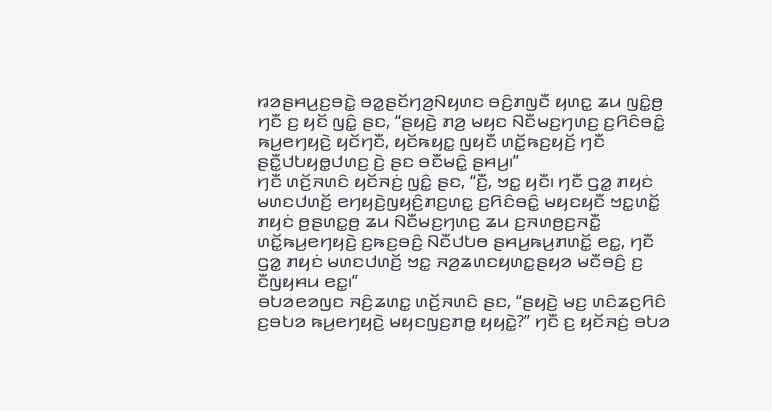ꤙꤤꤔꤌꤣ꤬ꤢ꤬ꤋꤢꤧ꤭ ꤋꤤ꤭ꤔꤢꤩꤚꤤ꤬ꤡꤟꤛꤢ ꤋꤢꤨ꤬ꤊꤜꤢꤪ ꤟꤛꤢ꤭ ꤘꤣ ꤜꤢꤨ꤭ꤥ꤬ ꤚꤢꤪ ꤢ꤬ ꤟꤢꤩ ꤜꤢꤨ꤭ ꤔꤢ, “ꤔꤟꤢꤧ꤬ ꤊꤤ꤬ ꤗꤟꤢ ꤡꤢꤪꤗꤢ꤬ꤚꤛꤢ꤬ ꤢ꤬ꤖꤢꤨꤋꤢꤨ꤭ ꤒꤣ꤬ꤕꤚꤟꤢꤧ꤬ ꤟꤢꤩꤚꤢꤪ, ꤟꤢꤩꤒꤟꤢ꤭ ꤜꤟꤢꤪ ꤛꤢꤩ꤭ꤒꤢ꤬ꤟꤢꤩ꤬ ꤚꤢꤪ ꤔꤢꤪ꤭ꤓꤝꤟꤥ꤭ꤓꤛꤢ꤬ ꤢꤧ꤬ ꤔꤢ ꤋꤢꤪꤗꤢꤨ꤭ ꤔꤌꤣ꤬꤯”
ꤚꤢꤪ ꤛꤢꤩ꤬ꤏꤛꤢꤨ ꤟꤢꤩꤏꤢꤦ꤬ ꤜꤢꤨ꤭ ꤔꤢ, “ꤢꤪ꤬, ꤠꤢ꤭ ꤟꤢꤪ꤯ ꤚꤢꤪ ꤞꤤ꤭ ꤊꤟꤢꤦ ꤗꤛꤢꤓꤛꤢꤩ꤬ ꤕꤚꤟꤢꤧ꤬ꤜꤟꤢꤨ꤬ꤊꤢ꤬ꤛꤢ꤭ ꤢ꤬ꤖꤢꤨꤋꤢꤨ꤭ ꤗꤟꤢꤟꤢꤪ ꤠꤢ꤭ꤛꤢꤩ꤭ ꤊꤟꤢꤦ ꤥ꤬ꤔꤛꤢ꤭ꤥ꤬ ꤘꤣ ꤡꤢꤪꤗꤢ꤬ꤚꤛꤢ꤬ ꤘꤣ ꤢ꤬ꤏꤛꤥ꤬ꤢ꤬ꤏꤢꤪ꤭ ꤛꤢꤩ꤭ꤒꤣ꤬ꤕꤚꤟꤢꤧ꤬ ꤢ꤬ꤒꤢ꤬ꤋꤢꤨ꤬ ꤡꤢꤪꤓꤝꤥ ꤔꤌꤣ꤬ꤒꤣ꤬ꤊꤛꤢꤩ꤭ ꤕꤢ꤭, ꤚꤢꤪ ꤞꤤ꤭ ꤊꤟꤢꤦ ꤗꤛꤢꤓꤛꤢꤩ꤬ ꤠꤢ꤭ ꤏꤤ꤬ꤘꤛꤢꤟꤛꤢ꤭ꤔꤟꤤ ꤗꤢꤪꤋꤢꤨ꤬ ꤢ꤬ ꤢꤪꤜꤟꤌꤣ ꤕꤢ꤭꤯”
ꤋꤝꤤꤕꤤꤜꤢ ꤏꤢꤨ꤬ꤘꤛꤢ꤭ ꤛꤢꤩ꤬ꤏꤛꤢꤨ ꤔꤢ, “ꤔꤟꤢꤧ꤬ ꤗꤢ꤬ ꤛꤢꤨꤘꤢ꤬ꤖꤢꤨ ꤢ꤬ꤋꤝꤤ ꤒꤣ꤬ꤕꤚꤟꤢꤧ꤬ ꤗꤟꤢꤜꤢ꤬ꤊꤥ꤭ ꤟꤟꤢꤧ꤭?” ꤚꤢꤪ ꤢ꤬ ꤟꤢꤩꤏꤢꤦ꤬ ꤋꤝꤤ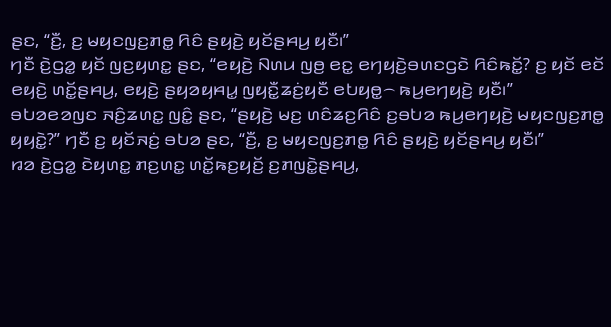ꤔꤢ, “ꤢꤪ꤬, ꤢ꤬ ꤗꤟꤢꤜꤢ꤬ꤊꤥ꤭ ꤖꤢꤨ ꤔꤟꤢꤧ꤬ ꤟꤢꤩꤔꤌꤣ꤬ ꤟꤢꤪ꤯”
ꤚꤢꤪ ꤢꤧ꤬ꤞꤤ꤭ ꤟꤢꤩ ꤜꤢ꤬ꤟꤛꤢ꤭ ꤔꤢ, “ꤕꤟꤢꤧ꤬ ꤡꤛꤣ ꤜꤥ꤬ ꤕꤢ꤭ ꤕꤚꤟꤢꤧ꤬ꤋꤛꤢꤞꤢꤧ ꤖꤢꤨꤒꤢꤩ꤭? ꤢ꤬ ꤟꤢꤩ ꤕꤢꤩ ꤕꤟꤢꤧ꤬ ꤛꤢꤩ꤭ꤔꤌꤣ꤬, ꤕꤟꤢꤧ꤬ ꤔꤟꤤꤟꤌꤣ꤭ ꤜꤟꤢꤪ꤭ꤘꤢꤦ꤬ꤟꤢꤪ ꤕꤝꤟꤥ꤭꤮ ꤒꤣ꤬ꤕꤚꤟꤢꤧ꤬ ꤟꤢꤪ꤯”
ꤋꤝꤤꤕꤤꤜꤢ ꤏꤢꤨ꤬ꤘꤛꤢ꤭ ꤜꤢꤨ꤭ ꤔꤢ, “ꤔꤟꤢꤧ꤬ ꤗꤢ꤬ ꤛꤢꤨꤘꤢ꤬ꤖꤢꤨ ꤢ꤬ꤋꤝꤤ ꤒꤣ꤬ꤕꤚꤟꤢꤧ꤬ ꤗꤟꤢꤜꤢ꤬ꤊꤥ꤭ ꤟꤟꤢꤧ꤭?” ꤚꤢꤪ ꤢ꤬ ꤟꤢꤩꤏꤢꤦ꤬ ꤋꤝꤤ ꤔꤢ, “ꤢꤪ꤬, ꤢ꤬ ꤗꤟꤢꤜꤢ꤬ꤊꤥ꤭ ꤖꤢꤨ ꤔꤟꤢꤧ꤬ ꤟꤢꤩꤔꤌꤣ꤬ ꤟꤢꤪ꤯”
ꤙꤤ ꤢꤧ꤬ꤞꤤ꤭ ꤢꤧꤟꤛꤢ꤭ ꤊꤢ꤬ꤛꤢ꤭ ꤛꤢꤩ꤭ꤒꤢ꤬ꤟꤢꤩ꤬ ꤢ꤬ꤊꤜꤢꤧ꤭ꤔꤌꤣ꤬,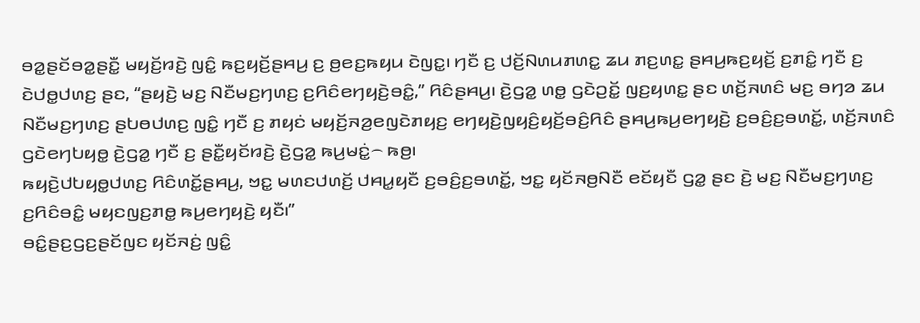ꤋꤤ꤭ꤔꤢꤩꤋꤤ꤭ꤔꤢꤪ꤭ ꤗꤟꤢꤩ꤬ꤙꤢꤧ꤬ ꤜꤢꤨ꤭ ꤒꤢ꤬ꤟꤢꤩ꤬ꤔꤌꤣ꤬ ꤢ꤬ ꤥ꤬ꤕꤢ꤬ꤒꤟꤣ ꤢꤧꤜꤢ꤭꤯ ꤚꤢꤪ ꤢ꤬ ꤓꤢꤩ꤬ꤡꤛꤣꤊꤛꤢ꤭ ꤘꤣ ꤊꤢ꤬ꤛꤢ꤭ ꤔꤌꤣ꤬ꤒꤢ꤬ꤟꤢꤩ꤬ ꤢ꤬ꤊꤢꤨ꤭ ꤚꤢꤪ ꤢ꤬ ꤢꤧꤓꤥ꤭ꤓꤛꤢ꤬ ꤔꤢ, “ꤔꤟꤢꤧ꤬ ꤗꤢ꤬ ꤡꤢꤪꤗꤢ꤬ꤚꤛꤢ꤬ ꤢ꤬ꤖꤢꤨꤕꤚꤟꤢꤧ꤬ꤋꤢꤨ꤭,” ꤖꤢꤨꤔꤌꤣ꤬꤯ ꤢꤧ꤬ꤞꤤ꤭ ꤛꤥ꤭ ꤞꤢꤧꤑꤢꤩ꤭ ꤜꤢ꤬ꤟꤛꤢ꤭ ꤔꤢ ꤛꤢꤩ꤬ꤏꤛꤢꤨ ꤗꤢ꤬ ꤋꤚꤤ ꤘꤣ ꤡꤢꤪꤗꤢ꤬ꤚꤛꤢ꤬ ꤔꤝꤥꤓꤛꤢ꤬ ꤜꤢꤨ꤭ ꤚꤢꤪ ꤢ꤬ ꤊꤟꤢꤦ ꤗꤟꤢꤩ꤬ꤏꤤ꤬ꤕꤜꤢꤧꤊꤟꤢ꤬ ꤕꤚꤟꤢꤧ꤬ꤜꤟꤢꤨ꤬ꤟꤢꤩ꤬ꤋꤢꤨ꤬ꤖꤢꤨ ꤔꤌꤣ꤬ꤒꤣ꤬ꤕꤚꤟꤢꤧ꤬ ꤢ꤬ꤋꤢꤨ꤬ꤢ꤬ꤋꤛꤢꤩ꤭, ꤛꤢꤩ꤬ꤏꤛꤢꤨ ꤞꤢꤧꤕꤚꤝꤟꤥ꤭ ꤢꤧ꤬ꤞꤤ꤭ ꤚꤢꤪ ꤢ꤬ ꤔꤢꤪ꤭ꤟꤢꤩꤙꤢꤧ꤬ ꤢꤧ꤬ꤞꤤ꤭ ꤒꤣ꤬ꤗꤢꤦ꤭꤮ ꤒꤥ꤬꤯
ꤒꤟꤢꤧ꤬ꤓꤝꤟꤥ꤭ꤓꤛꤢ꤬ ꤖꤢꤨꤛꤢꤩ꤭ꤔꤌꤣ꤬, ꤠꤢ꤭ ꤗꤛꤢꤓꤛꤢꤩ꤬ ꤓꤌꤣ꤭ꤟꤢꤪ ꤢ꤬ꤋꤢꤨ꤬ꤢ꤬ꤋꤛꤢꤩ꤭, ꤠꤢ꤭ ꤟꤢꤩꤏꤥ꤬ꤡꤢꤪ ꤕꤢꤩꤟꤢꤪ ꤞꤤ꤭ ꤔꤢ ꤢꤧ꤬ ꤗꤢ꤬ ꤡꤢꤪꤗꤢ꤬ꤚꤛꤢ꤬ ꤢ꤬ꤖꤢꤨꤋꤢꤨ꤭ ꤗꤟꤢꤜꤢ꤬ꤊꤥ꤭ ꤒꤣ꤬ꤕꤚꤟꤢꤧ꤬ ꤟꤢꤪ꤯”
ꤋꤢꤨ꤭ꤔꤢ꤬ꤞꤢ꤬ꤔꤢꤩꤜꤢ ꤟꤢꤩꤏꤢꤦ꤬ ꤜꤢꤨ꤭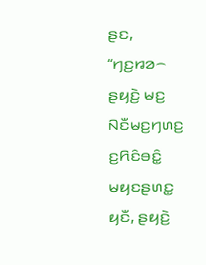ꤔꤢ, “ꤚꤢ꤬ꤙꤤ꤮ ꤔꤟꤢꤧ꤬ ꤗꤢ꤬ ꤡꤢꤪꤗꤢ꤬ꤚꤛꤢ꤬ ꤢ꤬ꤖꤢꤨꤋꤢꤨ꤭ ꤗꤟꤢꤔꤛꤢ꤭ ꤟꤢꤪ, ꤔꤟꤢꤧ꤬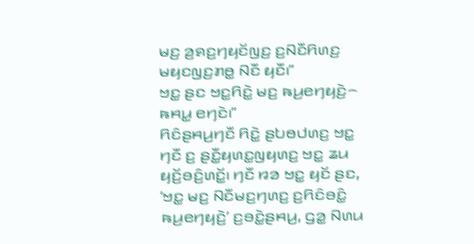ꤗꤢ꤬ ꤤ꤬ꤎꤢ꤬ꤚꤟꤢꤩꤜꤢ꤬ ꤢ꤬ꤡꤢꤪꤖꤛꤢ꤬ ꤗꤟꤢꤜꤢ꤬ꤊꤥ꤭ ꤡꤢꤪ ꤟꤢꤪ꤯”
ꤠꤢ꤭ ꤔꤢ ꤠꤢ꤭ꤖꤢꤧ꤭ ꤗꤢ꤬ ꤒꤣ꤬ꤕꤚꤟꤢꤧ꤬꤮ ꤒꤌꤣ꤭ ꤕꤚꤢꤧ꤯”
ꤖꤢꤨꤔꤌꤣ꤬ꤚꤢꤪ ꤖꤢꤧ꤭ ꤔꤝꤥꤓꤛꤢ꤬ ꤠꤢ꤭ ꤚꤢꤪ ꤢ꤬ ꤔꤢꤪ꤭ꤟꤛꤢ꤭ꤜꤟꤛꤢ꤬ ꤠꤢ꤭ ꤘꤣ ꤟꤢꤩ꤬ꤋꤢꤨ꤬ꤛꤢꤩ꤭꤯ ꤚꤢꤪ ꤙꤤ ꤠꤢ꤭ ꤟꤢꤩ ꤔꤢ, ‘ꤠꤢ꤭ ꤗꤢ꤬ ꤡꤢꤪꤗꤢ꤬ꤚꤛꤢ꤬ ꤢ꤬ꤖꤢꤨꤋꤢꤨ꤭ ꤒꤣ꤬ꤕꤚꤟꤢꤧ꤬’ ꤢ꤬ꤋꤢꤧ꤭ꤔꤌꤣ꤬, ꤞꤤ꤭ ꤡꤛꤣ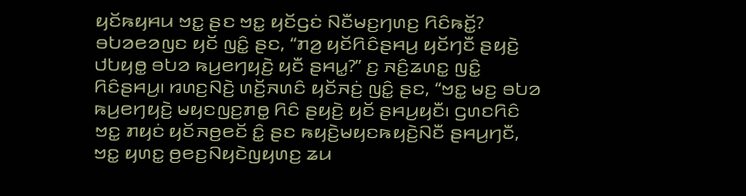ꤟꤢꤩꤒꤟꤌꤣ ꤠꤢ꤭ ꤔꤢ ꤠꤢ꤭ ꤟꤢꤩꤞꤢꤦ ꤡꤢꤪꤗꤢ꤬ꤚꤛꤢ꤬ ꤖꤢꤨꤒꤢꤩ꤭?
ꤋꤝꤤꤕꤤꤜꤢ ꤟꤢꤩ ꤜꤢꤨ꤭ ꤔꤢ, “ꤊꤤ꤬ ꤟꤢꤩꤖꤢꤨꤔꤌꤣ꤬ ꤟꤢꤩꤚꤢꤪ ꤔꤟꤢꤧ꤬ ꤓꤝꤟꤥ꤭ ꤋꤝꤤ ꤒꤣ꤬ꤕꤚꤟꤢꤧ꤬ ꤟꤢꤪ ꤔꤌꤣ꤭?” ꤢ꤬ ꤏꤢꤨ꤬ꤘꤛꤢ꤭ ꤜꤢꤨ꤭ ꤖꤢꤨꤔꤌꤣ꤬꤯ ꤙꤛꤢ꤬ꤡꤢꤧ꤬ ꤛꤢꤩ꤬ꤏꤛꤢꤨ ꤟꤢꤩꤏꤢꤦ꤬ ꤜꤢꤨ꤭ ꤔꤢ, “ꤠꤢ꤭ ꤗꤢ꤬ ꤋꤝꤤ ꤒꤣ꤬ꤕꤚꤟꤢꤧ꤬ ꤗꤟꤢꤜꤢ꤬ꤊꤥ꤭ ꤖꤢꤨ ꤔꤟꤢꤧ꤬ ꤟꤢꤩ ꤔꤌꤣ꤬ꤟꤢꤪ꤯ ꤞꤛꤢꤖꤢꤨ ꤠꤢ꤭ ꤊꤟꤢꤦ ꤟꤢꤩꤏꤥ꤬ꤕꤢꤩ ꤢꤨ꤭ ꤔꤢ ꤒꤟꤢꤧ꤬ꤗꤟꤢꤒꤟꤢꤧ꤬ꤡꤢꤪ ꤔꤌꤣ꤬ꤚꤢꤪ, ꤠꤢ꤭ ꤟꤛꤢ꤭ ꤥ꤬ꤕꤢ꤬ꤡꤟꤢꤧꤜꤟꤛꤢ꤬ ꤘꤣ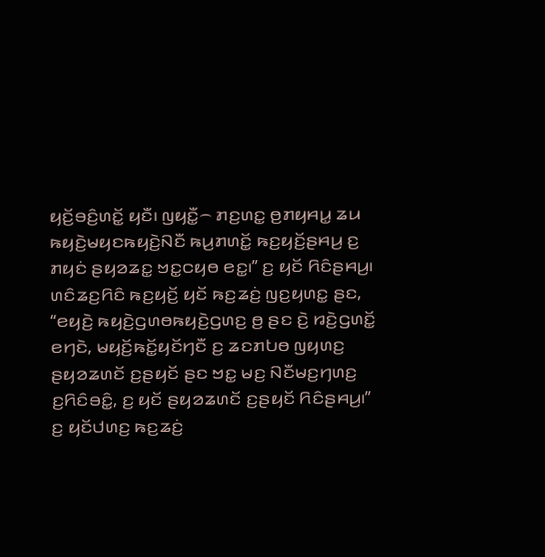ꤟꤢꤩ꤬ꤋꤢꤨ꤬ꤛꤢꤩ꤭ ꤟꤢꤪ꤯ ꤜꤟꤢꤪ꤭꤮ ꤊꤢ꤬ꤛꤢ꤭ ꤥ꤬ꤊꤟꤌꤣ꤭ ꤘꤣ ꤒꤟꤢꤧ꤬ꤗꤟꤢꤒꤟꤢꤧ꤬ꤡꤢꤪ ꤒꤣ꤬ꤊꤛꤢꤩ꤭ ꤒꤢ꤬ꤟꤢꤩ꤬ꤔꤌꤣ꤬ ꤢ꤬ ꤊꤟꤢꤦ ꤔꤟꤤꤘꤢ꤭ ꤠꤢ꤭ꤍꤟꤥ ꤕꤢ꤭꤯” ꤢ꤬ ꤟꤢꤩ ꤖꤢꤨꤔꤌꤣ꤬꤯
ꤛꤢꤨꤘꤢ꤬ꤖꤢꤨ ꤒꤢ꤬ꤟꤢꤩ꤬ ꤟꤢꤩ ꤒꤢ꤬ꤘꤢꤦ꤬ ꤜꤢ꤬ꤟꤛꤢ꤭ ꤔꤢ, “ꤕꤟꤢꤧ꤬ ꤒꤟꤢꤧ꤬ꤞꤛꤥꤒꤟꤢꤧ꤬ꤞꤛꤢ꤬ ꤥ꤬ ꤔꤢ ꤢꤧ꤬ ꤙꤢꤧ꤬ꤞꤛꤢꤩ꤭ ꤕꤚꤢꤧ, ꤗꤟꤢꤩ꤬ꤒꤢꤩ꤭ꤟꤢꤩꤚꤢꤪ ꤢ꤬ ꤘꤢꤊꤝꤥ ꤜꤟꤛꤢ꤬ ꤔꤟꤤꤘꤛꤢꤩ ꤢ꤬ꤔꤟꤢꤩ ꤔꤢ ꤠꤢ꤭ ꤗꤢ꤬ ꤡꤢꤪꤗꤢ꤬ꤚꤛꤢ꤬ ꤢ꤬ꤖꤢꤨꤋꤢꤨ꤭, ꤢ꤬ ꤟꤢꤩ ꤔꤟꤤꤘꤛꤢꤩ ꤢ꤬ꤔꤟꤢꤩ ꤖꤢꤨꤔꤌꤣ꤬꤯” ꤢ꤬ ꤟꤢꤩꤓꤛꤢ꤬ ꤒꤢ꤬ꤘꤢꤦ꤬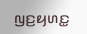ꤜꤢ꤬ꤟꤛꤢ꤭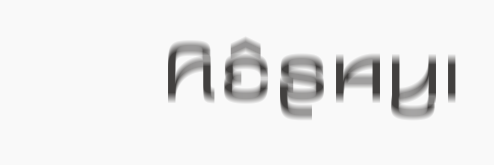ꤖꤢꤨꤔꤌꤣ꤬꤯